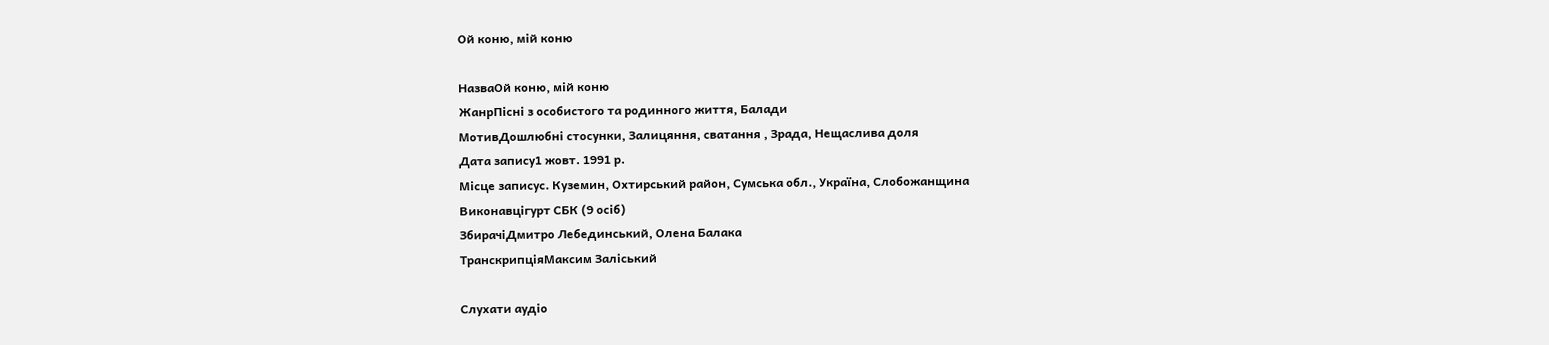Ой коню, мій коню

НазваОй коню, мій коню
ЖанрПісні з особистого та родинного життя, Балади
МотивДошлюбні стосунки, Залицяння, сватання , Зрада, Нещаслива доля
Дата запису1 жовт. 1991 р.
Місце записус. Куземин, Охтирський район, Сумська обл., Україна, Слобожанщина
Виконавцігурт СБК (9 осіб)
ЗбирачiДмитро Лебединський, Олена Балака
ТранскрипціяМаксим Заліський

Слухати аудіо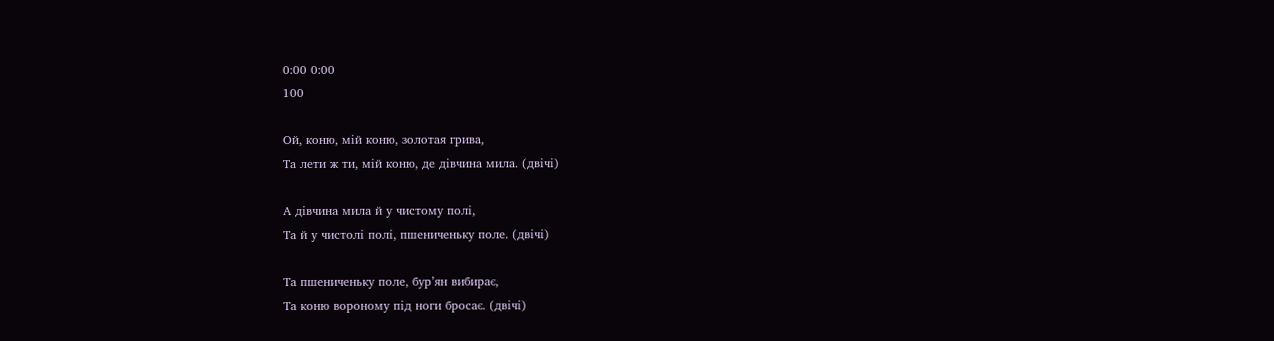0:00 0:00
100

Ой, коню, мій коню, золотая грива,
Та лети ж ти, мій коню, де дівчина мила. (двічі)

А дівчина мила й у чистому полі,
Та й у чистолі полі, пшениченьку поле. (двічі)

Та пшениченьку поле, бур’ян вибирає,
Та коню вороному під ноги бросає. (двічі)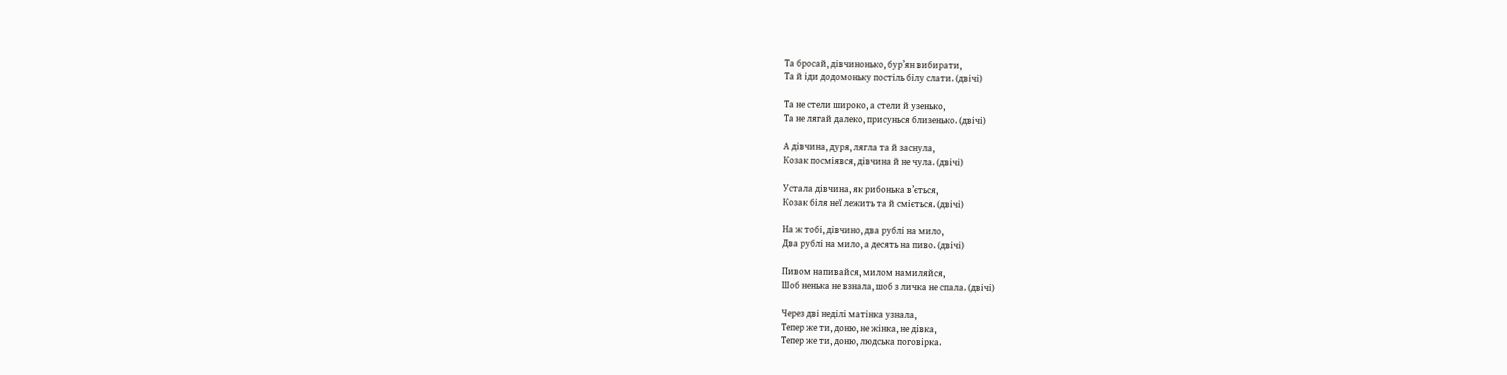Та бросай, дівчинонько, бур’ян вибирати,
Та й іди додомоньку постіль білу слати. (двічі)

Та не стели широко, а стели й узенько,
Та не лягай далеко, присунься близенько. (двічі)

А дівчина, дуря, лягла та й заснула,
Козак посміявся, дівчина й не чула. (двічі)

Устала дівчина, як рибонька в’ється,
Козак біля неї лежить та й сміється. (двічі)

На ж тобі, дівчино, два рублі на мило,
Два рублі на мило, а десять на пиво. (двічі)

Пивом напивайся, милом намиляйся,
Шоб ненька не взнала, шоб з личка не спала. (двічі)

Через дві неділі матінка узнала,
Тепер же ти, доню, не жінка, не дівка,
Тепер же ти, доню, людська поговірка.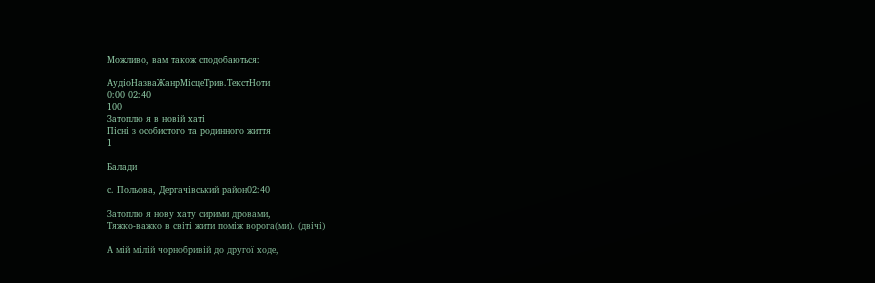Можливо, вам також сподобаються:

АудіоНазваЖанрМісцеТрив.ТекстНоти
0:00 02:40
100
Затоплю я в новій хаті
Пісні з особистого та родинного життя
1

Балади

с. Польова, Дергачівський район02:40

Затоплю я нову хату сирими дровами,
Тяжко-важко в світі жити поміж ворога(ми). (двічі)

А мій мілій чорнобривій до другої ходе,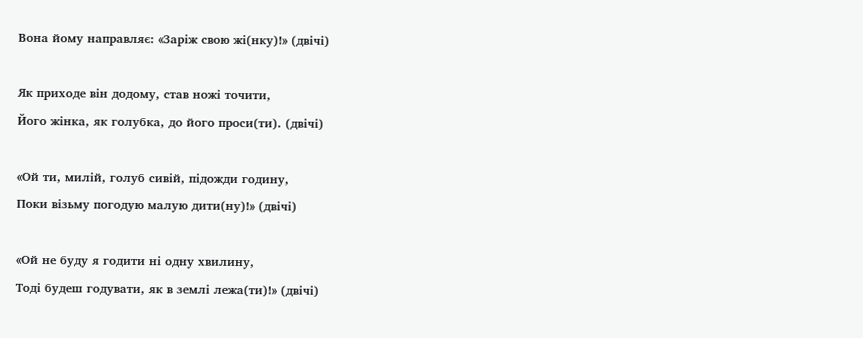Вона йому направляє: «Заріж свою жі(нку)!» (двічі)

Як приходе він додому, став ножі точити,
Його жінка, як голубка, до його проси(ти). (двічі)

«Ой ти, милій, голуб сивій, підожди годину,
Поки візьму погодую малую дити(ну)!» (двічі)

«Ой не буду я годити ні одну хвилину,
Тоді будеш годувати, як в землі лежа(ти)!» (двічі)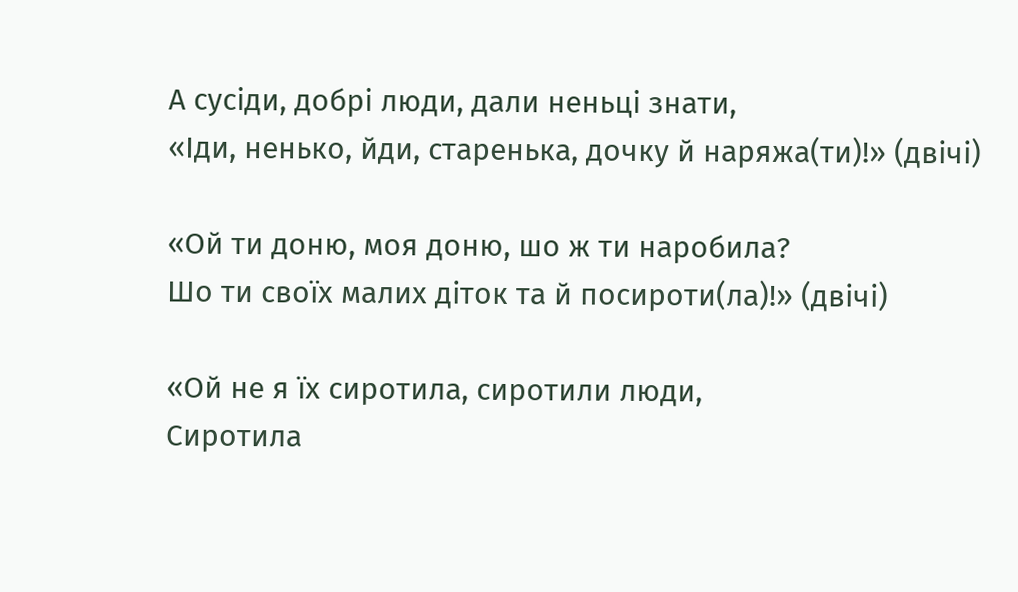А сусіди, добрі люди, дали неньці знати,
«Іди, ненько, йди, старенька, дочку й наряжа(ти)!» (двічі)

«Ой ти доню, моя доню, шо ж ти наробила?
Шо ти своїх малих діток та й посироти(ла)!» (двічі)

«Ой не я їх сиротила, сиротили люди,
Сиротила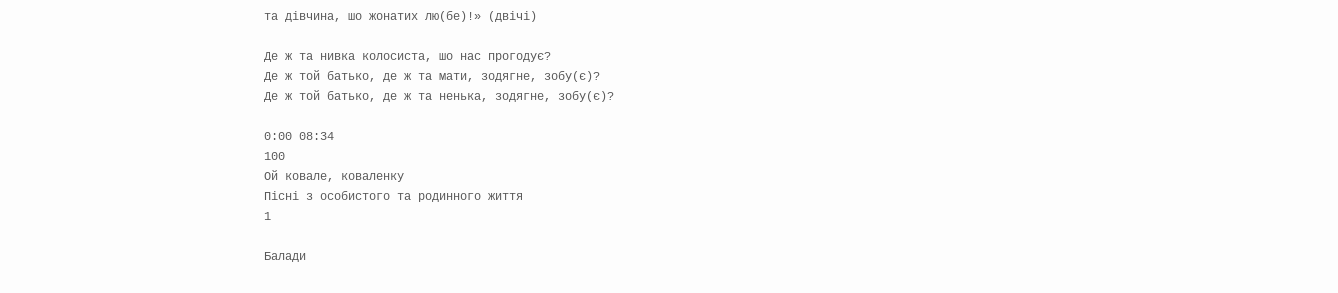та дівчина, шо жонатих лю(бе)!» (двічі)

Де ж та нивка колосиста, шо нас прогодує?
Де ж той батько, де ж та мати, зодягне, зобу(є)?
Де ж той батько, де ж та ненька, зодягне, зобу(є)?

0:00 08:34
100
Ой ковале, коваленку
Пісні з особистого та родинного життя
1

Балади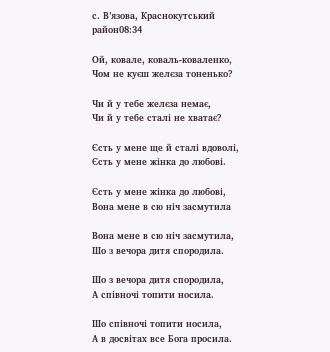с. Вʼязова, Краснокутський район08:34

Ой, ковале, коваль-коваленко,
Чом не куєш желєза тоненько?

Чи й у тебе желєза немає,
Чи й у тебе сталі не хватає?

Єсть у мене ще й сталі вдоволі,
Єсть у мене жінка до любові.

Єсть у мене жінка до любові,
Вона мене в сю ніч засмутила

Вона мене в сю ніч засмутила,
Шо з вечора дитя спородила.

Шо з вечора дитя спородила,
А співночі топити носила.

Шо співночі топити носила,
А в досвітах все Бога просила.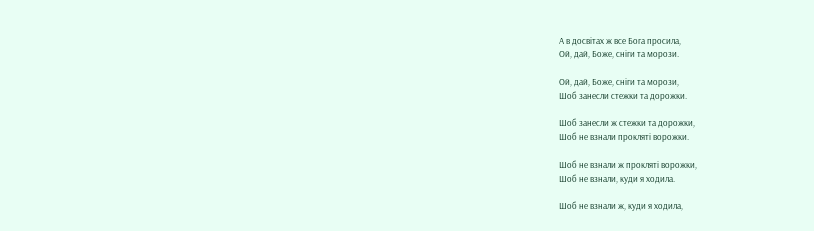А в досвітах ж все Бога просила,
Ой, дай, Боже, сніги та морози.

Ой, дай, Боже, сніги та морози,
Шоб занесли стежки та дорожки.

Шоб занесли ж стежки та дорожки,
Шоб не взнали прокляті ворожки.

Шоб не взнали ж прокляті ворожки,
Шоб не взнали, куди я ходила.

Шоб не взнали ж, куди я ходила,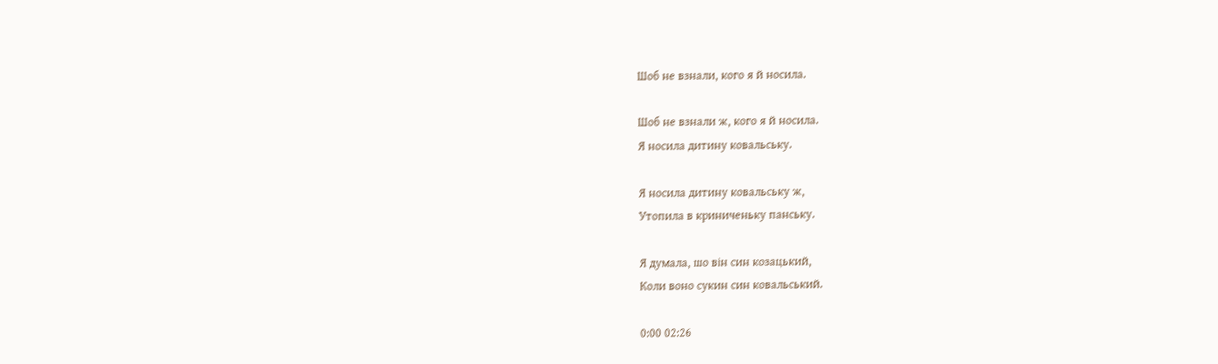Шоб не взнали, кого я й носила.

Шоб не взнали ж, кого я й носила.
Я носила дитину ковальську.

Я носила дитину ковальську ж,
Утопила в криниченьку панську.

Я думала, шо він син козацький,
Коли воно сукин син ковальський.

0:00 02:26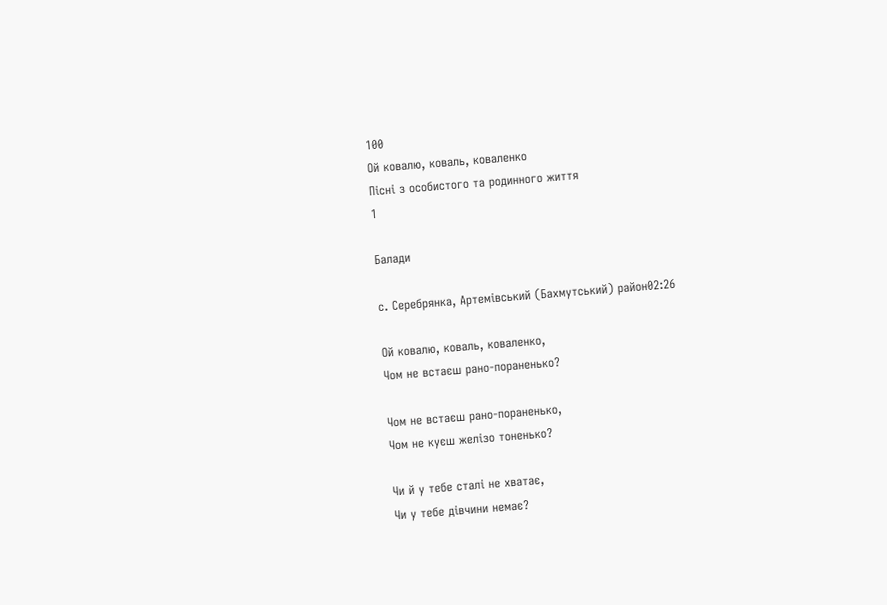100
Ой ковалю, коваль, коваленко
Пісні з особистого та родинного життя
1

Балади

с. Серебрянка, Артемівський (Бахмутський) район02:26

Ой ковалю, коваль, коваленко,
Чом не встаєш рано-пораненько?

Чом не встаєш рано-пораненько,
Чом не куєш желізо тоненько?

Чи й у тебе сталі не хватає,
Чи у тебе дівчини немає?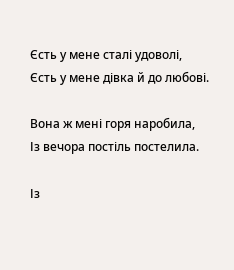Єсть у мене сталі удоволі,
Єсть у мене дівка й до любові.

Вона ж мені горя наробила,
Із вечора постіль постелила.

Із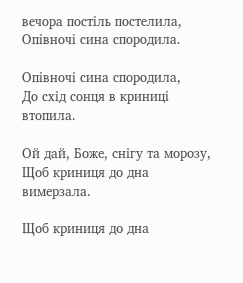вечора постіль постелила,
Опівночі сина спородила.

Опівночі сина спородила,
До схід сонця в криниці втопила.

Ой дай, Боже, снігу та морозу,
Щоб криниця до дна вимерзала.

Щоб криниця до дна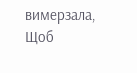вимерзала,
Щоб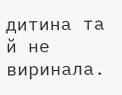дитина та й не виринала.